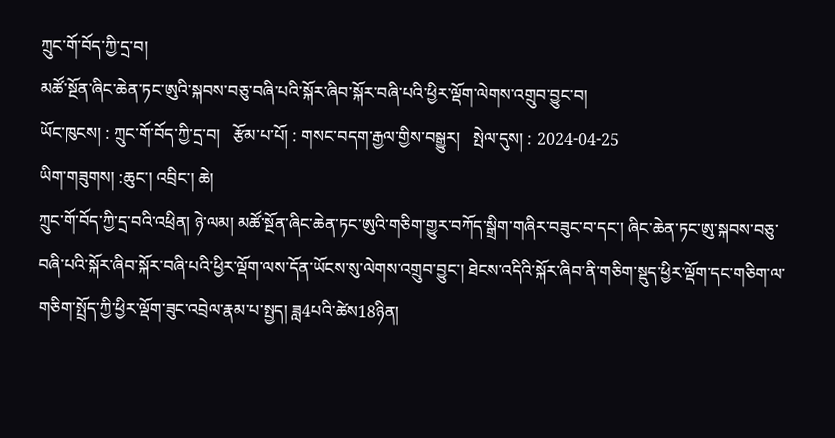ཀྲུང་གོ་བོད་ཀྱི་དྲ་བ།
མཚོ་སྔོན་ཞིང་ཆེན་ཏང་ཨུའི་སྐབས་བཅུ་བཞི་པའི་སྐོར་ཞིབ་སྐོར་བཞི་པའི་ཕྱིར་ལྡོག་ལེགས་འགྲུབ་བྱུང་བ།
ཡོང་ཁུངས། : ཀྲུང་གོ་བོད་ཀྱི་དྲ་བ།   རྩོམ་པ་པོ། : གསང་བདག་རྒྱལ་གྱིས་བསྒྱུར།   སྤེལ་དུས། : 2024-04-25
ཡིག་གཟུགས། :ཆུང་། འབྲིང་། ཆེ།
ཀྲུང་གོ་བོད་ཀྱི་དྲ་བའི་འཕྲིན། ཉེ་ལམ། མཚོ་སྔོན་ཞིང་ཆེན་ཏང་ཨུའི་གཅིག་གྱུར་བཀོད་སྒྲིག་གཞིར་བཟུང་བ་དང་། ཞིང་ཆེན་ཏང་ཨུ་སྐབས་བཅུ་བཞི་པའི་སྐོར་ཞིབ་སྐོར་བཞི་པའི་ཕྱིར་ལྡོག་ལས་དོན་ཡོངས་སུ་ལེགས་འགྲུབ་བྱུང་། ཐེངས་འདིའི་སྐོར་ཞིབ་ནི་གཅིག་སྡུད་ཕྱིར་ལྡོག་དང་གཅིག་ལ་གཅིག་སྤྲོད་ཀྱི་ཕྱིར་ལྡོག་ཟུང་འབྲེལ་རྣམ་པ་སྤྱད། ཟླ4པའི་ཚེས18ཉིན།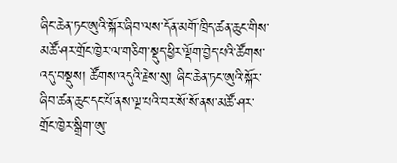ཞིང་ཆེན་ཏང་ཨུའི་སྐོར་ཞིབ་ལས་དོན་མགོ་ཁྲིད་ཚན་ཆུང་གིས་མཚོ་ཤར་གྲོང་ཁྱེར་ལ་གཅིག་སྡུད་ཕྱིར་ལྡོག་བྱེད་པའི་ཚོགས་འདུ་བསྡུས། ཚོགས་འདུའི་རྗེས་སུ། ཞིང་ཆེན་ཏང་ཨུའི་སྐོར་ཞིབ་ཚན་ཆུང་དང་པོ་ནས་ལྔ་པའི་བར་སོ་སོ་ནས་མཚོ་ཤར་གྲོང་ཁྱེར་སྒྲིག་ཨུ་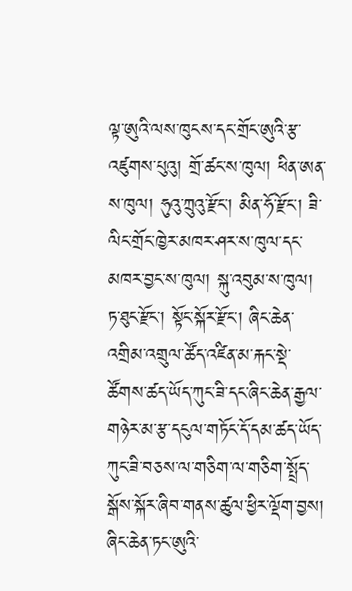ལྟ་ཨུའི་ལས་ཁུངས་དང་གྲོང་ཨུའི་རྩ་འཛུགས་པུའུ། གྲོ་ཚང་ས་ཁུལ། ཕིན་ཨན་ས་ཁུལ། ཧུའུ་ཀྲུའུ་རྫོང་། མིན་ཧོ་རྫོང་། ཟི་ལིང་གྲོང་ཁྱེར་མཁར་ཤར་ས་ཁུལ་དང་མཁར་བྱང་ས་ཁུལ། སྐུ་འབུམ་ས་ཁུལ། ཏ་ཐུང་རྫོང་། སྟོང་སྐོར་རྫོང་། ཞིང་ཆེན་འགྲིམ་འགྲུལ་ཚོད་འཛིན་མ་རྐང་སྡེ་ཚོགས་ཚད་ཡོད་ཀུང་ཟི་དང་ཞིང་ཆེན་རྒྱལ་གཉེར་མ་རྩ་དངུལ་གཏོང་དོ་དམ་ཚད་ཡོད་ཀུང་ཟི་བཅས་ལ་གཅིག་ལ་གཅིག་སྤྲོད་སྒོས་སྐོར་ཞིབ་གནས་ཚུལ་ཕྱིར་ལྡོག་བྱས།
ཞིང་ཆེན་ཏང་ཨུའི་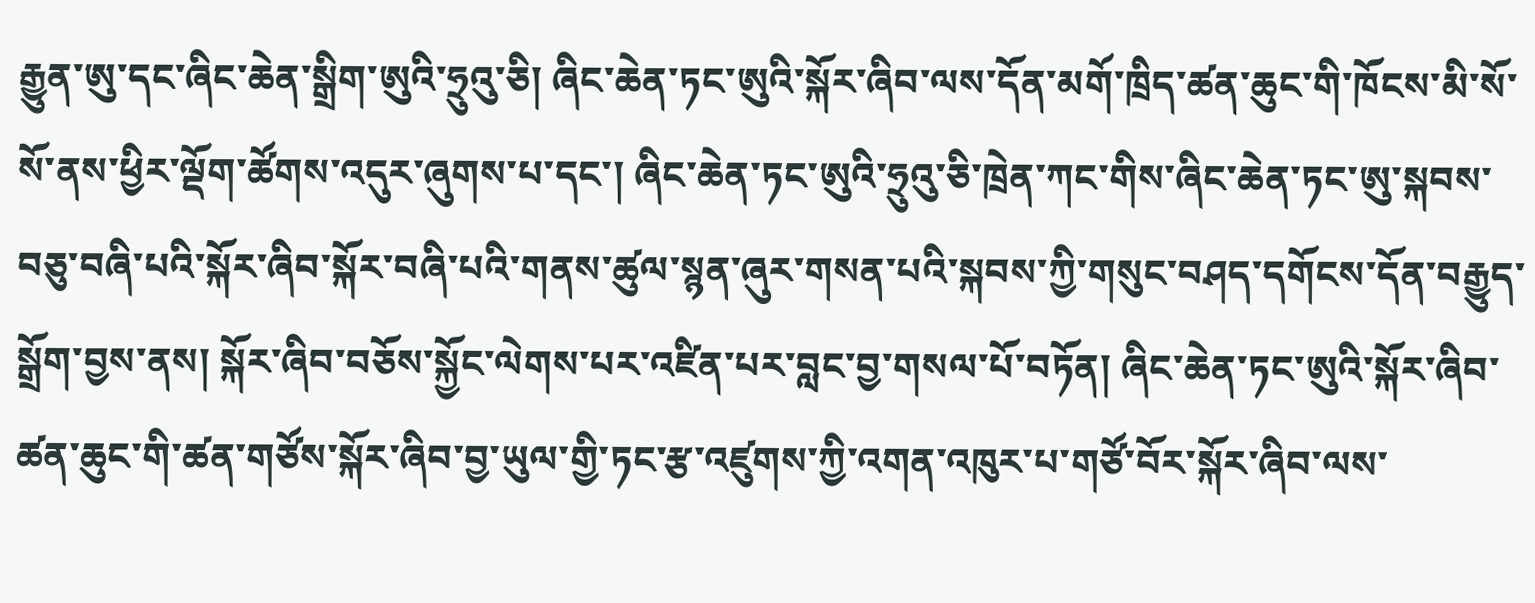རྒྱུན་ཨུ་དང་ཞིང་ཆེན་སྒྲིག་ཨུའི་ཧྲུའུ་ཅི། ཞིང་ཆེན་ཏང་ཨུའི་སྐོར་ཞིབ་ལས་དོན་མགོ་ཁྲིད་ཚན་ཆུང་གི་ཁོངས་མི་སོ་སོ་ནས་ཕྱིར་ལྡོག་ཚོགས་འདུར་ཞུགས་པ་དང་། ཞིང་ཆེན་ཏང་ཨུའི་ཧྲུའུ་ཅི་ཁྲེན་ཀང་གིས་ཞིང་ཆེན་ཏང་ཨུ་སྐབས་བཅུ་བཞི་པའི་སྐོར་ཞིབ་སྐོར་བཞི་པའི་གནས་ཚུལ་སྙན་ཞུར་གསན་པའི་སྐབས་ཀྱི་གསུང་བཤད་དགོངས་དོན་བརྒྱུད་སྒྲོག་བྱས་ནས། སྐོར་ཞིབ་བཅོས་སྐྱོང་ལེགས་པར་འཛིན་པར་བླང་བྱ་གསལ་པོ་བཏོན། ཞིང་ཆེན་ཏང་ཨུའི་སྐོར་ཞིབ་ཚན་ཆུང་གི་ཚན་གཙོས་སྐོར་ཞིབ་བྱ་ཡུལ་གྱི་ཏང་རྩ་འཛུགས་ཀྱི་འགན་འཁུར་པ་གཙོ་བོར་སྐོར་ཞིབ་ལས་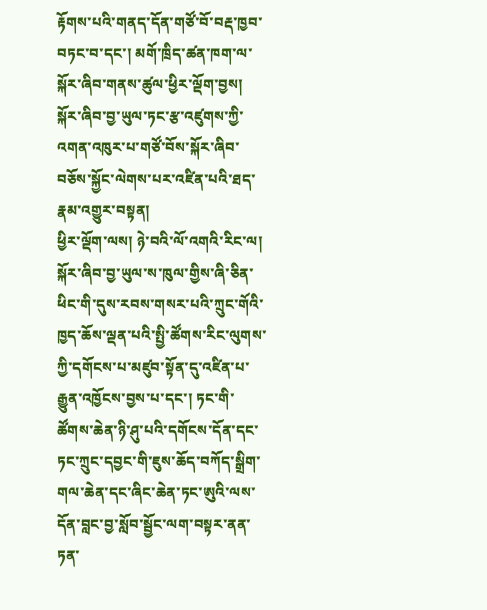རྟོགས་པའི་གནད་དོན་གཙོ་བོ་བརྡ་ཁྱབ་བཏང་བ་དང་། མགོ་ཁྲིད་ཚན་ཁག་ལ་སྐོར་ཞིབ་གནས་ཚུལ་ཕྱིར་ལྡོག་བྱས། སྐོར་ཞིབ་བྱ་ཡུལ་ཏང་རྩ་འཛུགས་ཀྱི་འགན་འཁུར་པ་གཙོ་བོས་སྐོར་ཞིབ་བཅོས་སྐྱོང་ལེགས་པར་འཛིན་པའི་ཐད་རྣམ་འགྱུར་བསྟན།
ཕྱིར་ལྡོག་ལས། ཉེ་བའི་ལོ་འགའི་རིང་ལ། སྐོར་ཞིབ་བྱ་ཡུལ་ས་ཁུལ་གྱིས་ཞི་ཅིན་ཕིང་གི་དུས་རབས་གསར་པའི་ཀྲུང་གོའི་ཁྱད་ཆོས་ལྡན་པའི་སྤྱི་ཚོགས་རིང་ལུགས་ཀྱི་དགོངས་པ་མཛུབ་སྟོན་དུ་འཛིན་པ་རྒྱུན་འཁྱོངས་བྱས་པ་དང་། ཏང་གི་ཚོགས་ཆེན་ཉི་ཤུ་པའི་དགོངས་དོན་དང་ཏང་ཀྲུང་དབྱང་གི་ཇུས་ཆོད་བཀོད་སྒྲིག་གལ་ཆེན་དང་ཞིང་ཆེན་ཏང་ཨུའི་ལས་དོན་བླང་བྱ་སློབ་སྦྱོང་ལག་བསྟར་ནན་ཏན་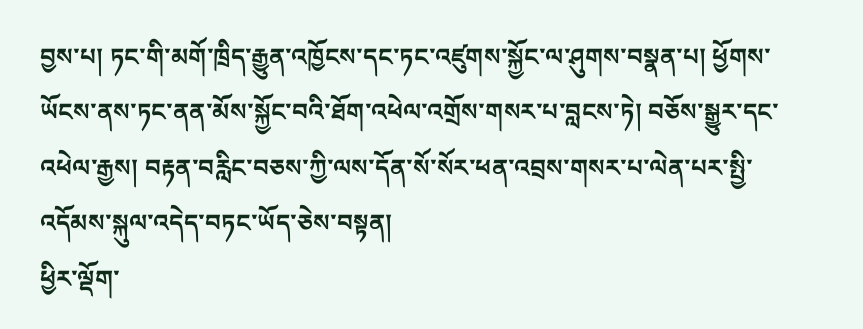བྱས་པ། ཏང་གི་མགོ་ཁྲིད་རྒྱུན་འཁྱོངས་དང་ཏང་འཛུགས་སྐྱོང་ལ་ཤུགས་བསྣན་པ། ཕྱོགས་ཡོངས་ནས་ཏང་ནན་མོས་སྐྱོང་བའི་ཐོག་འཕེལ་འགྲོས་གསར་པ་བླངས་ཏེ། བཅོས་སྒྱུར་དང་འཕེལ་རྒྱས། བརྟན་བརླིང་བཅས་ཀྱི་ལས་དོན་སོ་སོར་ཕན་འབྲས་གསར་པ་ལེན་པར་སྤྱི་འདོམས་སྐུལ་འདེད་བཏང་ཡོད་ཅེས་བསྟན།
ཕྱིར་ལྡོག་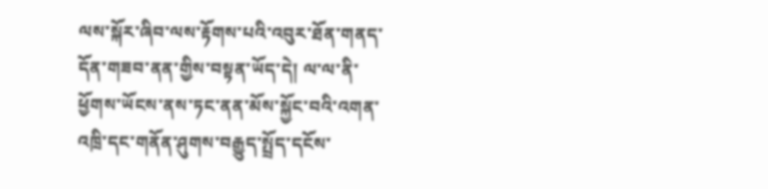ལས་སྐོར་ཞིབ་ལས་རྟོགས་པའི་འབུར་ཐོན་གནད་དོན་གཟབ་ནན་གྱིས་བསྟན་ཡོད་དེ། ལ་ལ་ནི་ཕྱོགས་ཡོངས་ནས་ཏང་ནན་མོས་སྐྱོང་བའི་འགན་འཁྲི་དང་གནོན་ཤུགས་བརྒྱུད་སྤྲོད་དངོས་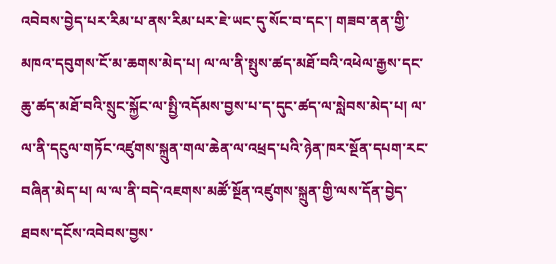འབེབས་བྱེད་པར་རིམ་པ་ནས་རིམ་པར་ཇེ་ཡང་དུ་སོང་བ་དང་། གཟབ་ནན་གྱི་མཁའ་དབུགས་ངོ་མ་ཆགས་མེད་པ། ལ་ལ་ནི་སྤུས་ཚད་མཐོ་བའི་འཕེལ་རྒྱས་དང་ཆུ་ཚད་མཐོ་བའི་སྲུང་སྐྱོང་ལ་སྤྱི་འདོམས་བྱས་པ་ད་དུང་ཚད་ལ་སླེབས་མེད་པ། ལ་ལ་ནི་དངུལ་གཏོང་འཛུགས་སྐྲུན་གལ་ཆེན་ལ་འཕྲད་པའི་ཉེན་ཁར་སྔོན་དཔག་རང་བཞིན་མེད་པ། ལ་ལ་ནི་བདེ་འཇགས་མཚོ་སྔོན་འཛུགས་སྐྲུན་གྱི་ལས་དོན་བྱེད་ཐབས་དངོས་འབེབས་བྱས་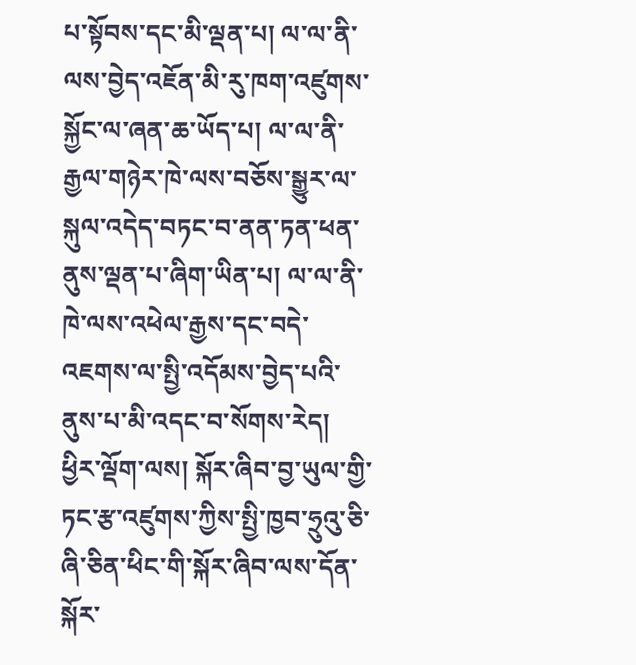པ་སྟོབས་དང་མི་ལྡན་པ། ལ་ལ་ནི་ལས་བྱེད་འཇོན་མི་རུ་ཁག་འཛུགས་སྐྱོང་ལ་ཞན་ཆ་ཡོད་པ། ལ་ལ་ནི་རྒྱལ་གཉེར་ཁེ་ལས་བཅོས་སྒྱུར་ལ་སྐུལ་འདེད་བཏང་བ་ནན་ཏན་ཕན་ནུས་ལྡན་པ་ཞིག་ཡིན་པ། ལ་ལ་ནི་ཁེ་ལས་འཕེལ་རྒྱས་དང་བདེ་འཇགས་ལ་སྤྱི་འདོམས་བྱེད་པའི་ནུས་པ་མི་འདང་བ་སོགས་རེད།
ཕྱིར་ལྡོག་ལས། སྐོར་ཞིབ་བྱ་ཡུལ་གྱི་ཏང་རྩ་འཛུགས་ཀྱིས་སྤྱི་ཁྱབ་ཧྲུའུ་ཅི་ཞི་ཅིན་ཕིང་གི་སྐོར་ཞིབ་ལས་དོན་སྐོར་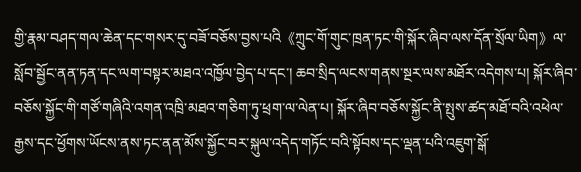གྱི་རྣམ་བཤད་གལ་ཆེན་དང་གསར་དུ་བཟོ་བཅོས་བྱས་པའི《ཀྲུང་གོ་གུང་ཁྲན་ཏང་གི་སྐོར་ཞིབ་ལས་དོན་སྲོལ་ཡིག》ལ་སློབ་སྦྱོང་ནན་ཏན་དང་ལག་བསྟར་མཐའ་འཁྱོལ་བྱེད་པ་དང་། ཆབ་སྲིད་ལངས་གནས་སྔར་ལས་མཐོར་འདེགས་པ། སྐོར་ཞིབ་བཅོས་སྐྱོང་གི་གཙོ་གཞིའི་འགན་འཁྲི་མཐའ་གཅིག་ཏུ་ཕྲག་ལ་ལེན་པ། སྐོར་ཞིབ་བཅོས་སྐྱོང་ནི་སྤུས་ཚད་མཐོ་བའི་འཕེལ་རྒྱས་དང་ཕྱོགས་ཡོངས་ནས་ཏང་ནན་མོས་སྐྱོང་བར་སྐུལ་འདེད་གཏོང་བའི་སྟོབས་དང་ལྡན་པའི་འཇུག་སྒོ་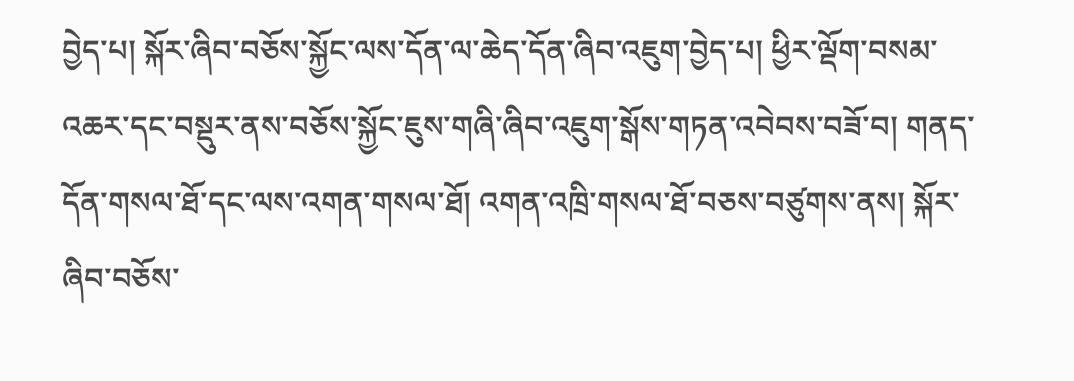བྱེད་པ། སྐོར་ཞིབ་བཅོས་སྐྱོང་ལས་དོན་ལ་ཆེད་དོན་ཞིབ་འཇུག་བྱེད་པ། ཕྱིར་ལྡོག་བསམ་འཆར་དང་བསྡུར་ནས་བཅོས་སྐྱོང་ཇུས་གཞི་ཞིབ་འཇུག་སྒོས་གཏན་འབེབས་བཟོ་བ། གནད་དོན་གསལ་ཐོ་དང་ལས་འགན་གསལ་ཐོ། འགན་འཁྲི་གསལ་ཐོ་བཅས་བཙུགས་ནས། སྐོར་ཞིབ་བཅོས་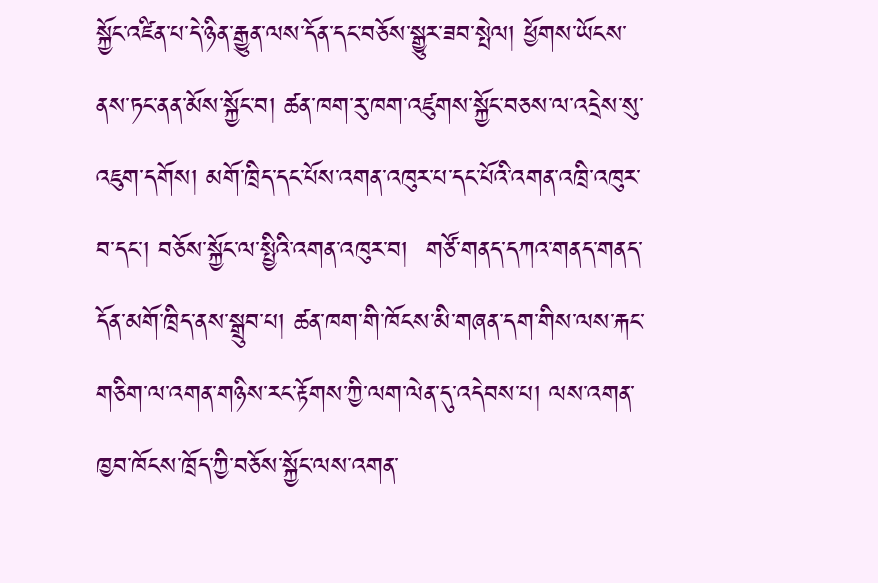སྐྱོང་འཛིན་པ་དེ་ཉིན་རྒྱུན་ལས་དོན་དང་བཅོས་སྒྱུར་ཟབ་སྤེལ། ཕྱོགས་ཡོངས་ནས་ཏང་ནན་མོས་སྐྱོང་བ། ཚན་ཁག་རུ་ཁག་འཛུགས་སྐྱོང་བཅས་ལ་འདྲེས་སུ་འཇུག་དགོས། མགོ་ཁྲིད་དང་པོས་འགན་འཁུར་པ་དང་པོའི་འགན་འཁྲི་འཁུར་བ་དང་། བཅོས་སྐྱོང་ལ་སྤྱིའི་འགན་འཁུར་བ།  གཙོ་གནད་དཀའ་གནད་གནད་དོན་མགོ་ཁྲིད་ནས་སྒྲུབ་པ། ཚན་ཁག་གི་ཁོངས་མི་གཞན་དག་གིས་ལས་རྐང་གཅིག་ལ་འགན་གཉིས་རང་རྟོགས་ཀྱི་ལག་ལེན་དུ་འདེབས་པ། ལས་འགན་ཁྱབ་ཁོངས་ཁྲོད་ཀྱི་བཅོས་སྐྱོང་ལས་འགན་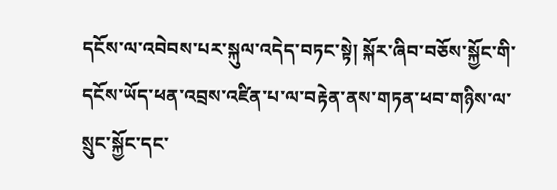དངོས་ལ་འབེབས་པར་སྐུལ་འདེད་བཏང་སྟེ། སྐོར་ཞིབ་བཅོས་སྐྱོང་གི་དངོས་ཡོད་ཕན་འབྲས་འཛིན་པ་ལ་བརྟེན་ནས་གཏན་ཕབ་གཉིས་ལ་སྲུང་སྐྱོང་དང་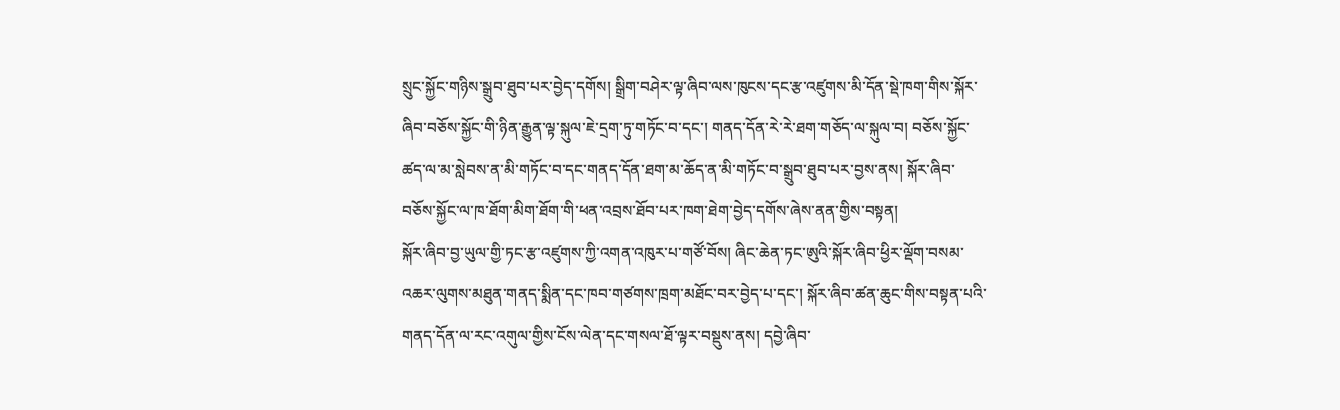སྲུང་སྐྱོང་གཉིས་སྒྲུབ་ཐུབ་པར་བྱེད་དགོས། སྒྲིག་བཤེར་ལྟ་ཞིབ་ལས་ཁུངས་དང་རྩ་འཛུགས་མི་དོན་སྡེ་ཁག་གིས་སྐོར་ཞིབ་བཅོས་སྐྱོང་གི་ཉིན་རྒྱུན་ལྟ་སྐུལ་ཇེ་དྲག་ཏུ་གཏོང་བ་དང་། གནད་དོན་རེ་རེ་ཐག་གཅོད་ལ་སྐུལ་བ། བཅོས་སྐྱོང་ཚད་ལ་མ་སླེབས་ན་མི་གཏོང་བ་དང་གནད་དོན་ཐག་མ་ཆོད་ན་མི་གཏོང་བ་སྒྲུབ་ཐུབ་པར་བྱས་ནས། སྐོར་ཞིབ་བཅོས་སྐྱོང་ལ་ཁ་ཐོག་མིག་ཐོག་གི་ཕན་འབྲས་ཐོབ་པར་ཁག་ཐེག་བྱེད་དགོས་ཞེས་ནན་གྱིས་བསྟན།
སྐོར་ཞིབ་བྱ་ཡུལ་གྱི་ཏང་རྩ་འཛུགས་ཀྱི་འགན་འཁུར་པ་གཙོ་བོས། ཞིང་ཆེན་ཏང་ཨུའི་སྐོར་ཞིབ་ཕྱིར་ལྡོག་བསམ་འཆར་ལུགས་མཐུན་གནད་སྨིན་དང་ཁབ་གཙགས་ཁྲག་མཐོང་བར་བྱེད་པ་དང་། སྐོར་ཞིབ་ཚན་ཆུང་གིས་བསྟན་པའི་གནད་དོན་ལ་རང་འགུལ་གྱིས་ངོས་ལེན་དང་གསལ་ཐོ་ལྟར་བསྡུས་ནས། དབྱེ་ཞིབ་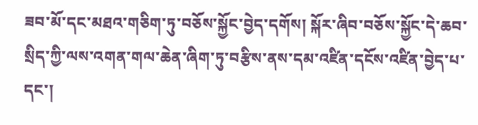ཟབ་མོ་དང་མཐའ་གཅིག་ཏུ་བཅོས་སྐྱོང་བྱེད་དགོས། སྐོར་ཞིབ་བཅོས་སྐྱོང་དེ་ཆབ་སྲིད་ཀྱི་ལས་འགན་གལ་ཆེན་ཞིག་ཏུ་བརྩིས་ནས་དམ་འཛིན་དངོས་འཛིན་བྱེད་པ་དང་།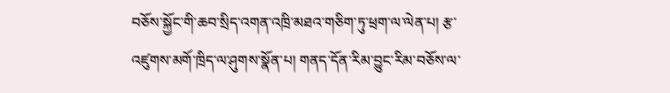བཅོས་སྐྱོང་གི་ཆབ་སྲིད་འགན་འཁྲི་མཐའ་གཅིག་ཏུ་ཕྲག་ལ་ལེན་པ། རྩ་འཛུགས་མགོ་ཁྲིད་ལ་ཤུགས་སྣོན་པ། གནད་དོན་རིམ་བྱུང་རིམ་བཅོས་ལ་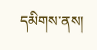དམིགས་ནས།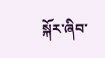སྐོར་ཞིབ་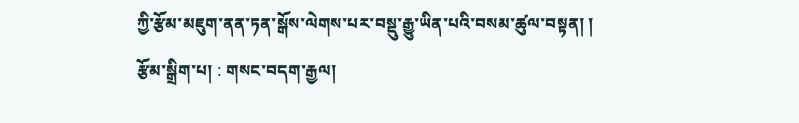ཀྱི་རྩོམ་མཇུག་ནན་ཏན་སྒོས་ལེགས་པར་བསྡུ་རྒྱུ་ཡིན་པའི་བསམ་ཚུལ་བསྟན། །
རྩོམ་སྒྲིག་པ། : གསང་བདག་རྒྱལ།